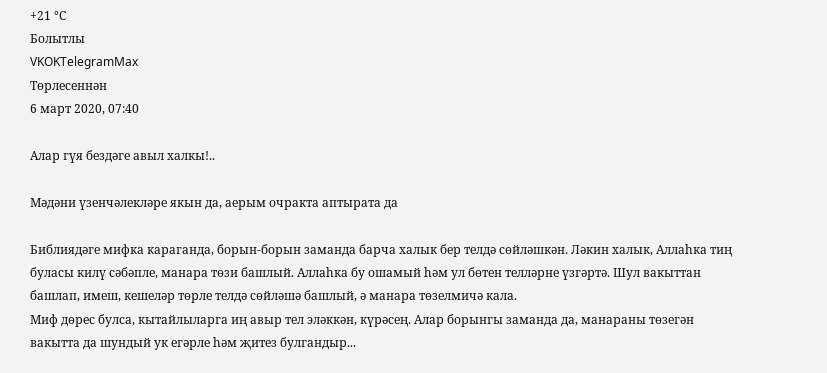+21 °С
Болытлы
VKOKTelegramMax
Төрлесеннән
6 март 2020, 07:40

Алар гүя бездәге авыл халкы!..

Мәдәни үзенчәлекләре якын да, аерым очракта аптырата да

Библиядәге мифка караганда, борын-борын заманда барча халык бер телдә сөйләшкән. Ләкин халык, Аллаһка тиң буласы килү сәбәпле, манара төзи башлый. Аллаһка бу ошамый һәм ул бөтен телләрне үзгәртә. Шул вакыттан башлап, имеш, кешеләр төрле телдә сөйләшә башлый, ә манара төзелмичә кала.
Миф дөрес булса, кытайлыларга иң авыр тел эләккән, күрәсең. Алар борынгы заманда да, манараны төзегән вакытта да шундый ук егәрле һәм җитез булгандыр...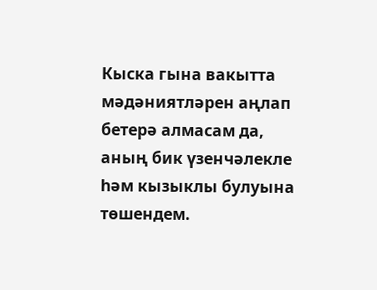Кыска гына вакытта мәдәниятләрен аңлап бетерә алмасам да, аның бик үзенчәлекле һәм кызыклы булуына төшендем.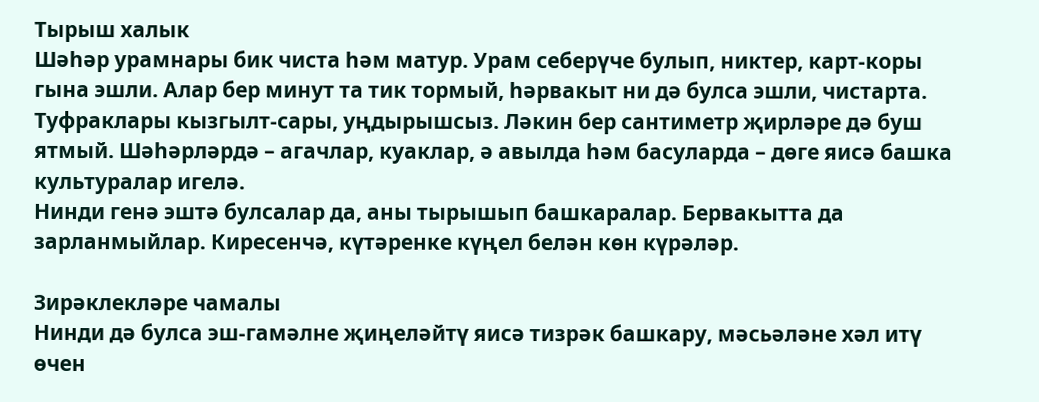Тырыш халык
Шәһәр урамнары бик чиста һәм матур. Урам себерүче булып, никтер, карт-коры гына эшли. Алар бер минут та тик тормый, һәрвакыт ни дә булса эшли, чистарта.
Туфраклары кызгылт-сары, уңдырышсыз. Ләкин бер сантиметр җирләре дә буш ятмый. Шәһәрләрдә – агачлар, куаклар, ә авылда һәм басуларда – дөге яисә башка культуралар игелә.
Нинди генә эштә булсалар да, аны тырышып башкаралар. Бервакытта да зарланмыйлар. Киресенчә, күтәренке күңел белән көн күрәләр.

Зирәклекләре чамалы
Нинди дә булса эш-гамәлне җиңеләйтү яисә тизрәк башкару, мәсьәләне хәл итү өчен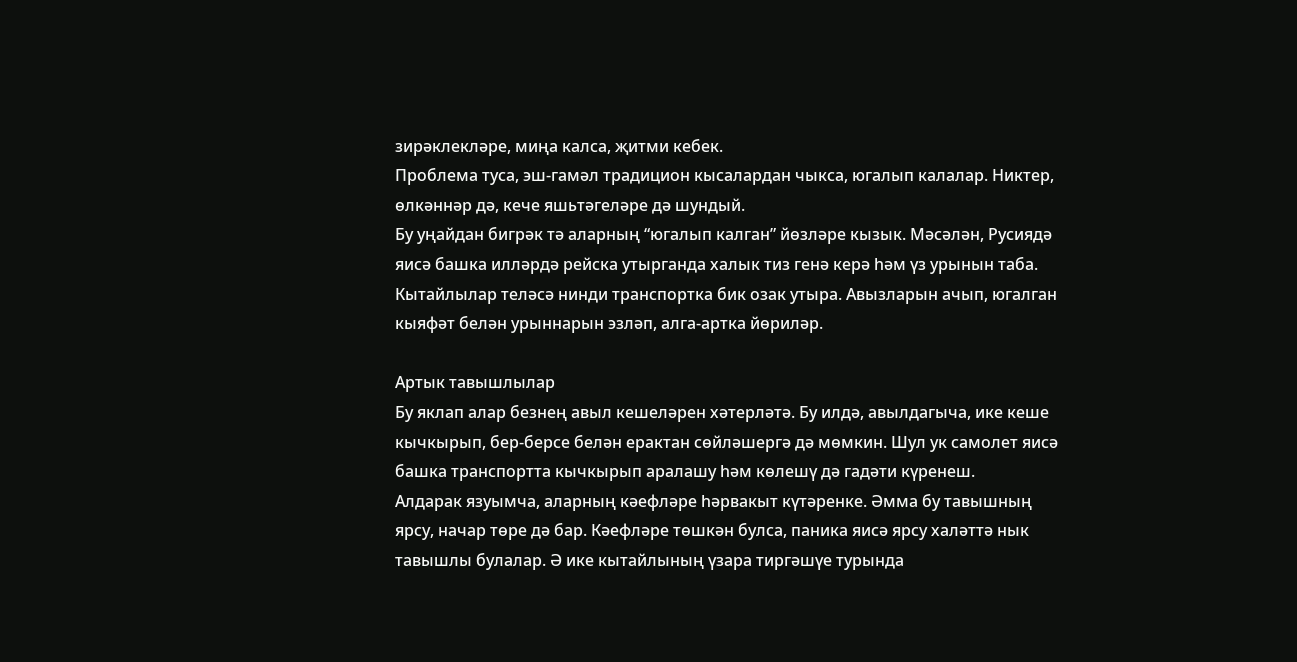зирәклекләре, миңа калса, җитми кебек.
Проблема туса, эш-гамәл традицион кысалардан чыкса, югалып калалар. Никтер, өлкәннәр дә, кече яшьтәгеләре дә шундый.
Бу уңайдан бигрәк тә аларның “югалып калган” йөзләре кызык. Мәсәлән, Русиядә яисә башка илләрдә рейска утырганда халык тиз генә керә һәм үз урынын таба. Кытайлылар теләсә нинди транспортка бик озак утыра. Авызларын ачып, югалган кыяфәт белән урыннарын эзләп, алга-артка йөриләр.

Артык тавышлылар
Бу яклап алар безнең авыл кешеләрен хәтерләтә. Бу илдә, авылдагыча, ике кеше кычкырып, бер-берсе белән ерактан сөйләшергә дә мөмкин. Шул ук самолет яисә башка транспортта кычкырып аралашу һәм көлешү дә гадәти күренеш.
Алдарак язуымча, аларның кәефләре һәрвакыт күтәренке. Әмма бу тавышның ярсу, начар төре дә бар. Кәефләре төшкән булса, паника яисә ярсу халәттә нык тавышлы булалар. Ә ике кытайлының үзара тиргәшүе турында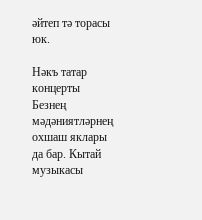әйтеп тә торасы юк.

Нәкъ татар концерты
Безнең мәдәниятләрнең охшаш яклары да бар. Кытай музыкасы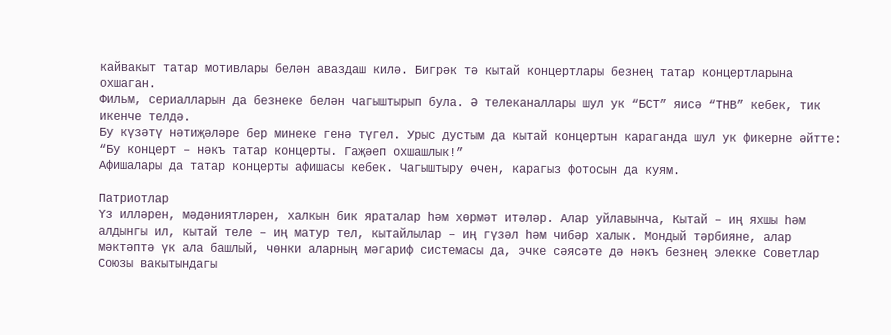кайвакыт татар мотивлары белән аваздаш килә. Бигрәк тә кытай концертлары безнең татар концертларына охшаган.
Фильм, сериалларын да безнеке белән чагыштырып була. Ә телеканаллары шул ук “БСТ” яисә “ТНВ” кебек, тик икенче телдә.
Бу күзәтү нәтиҗәләре бер минеке генә түгел. Урыс дустым да кытай концертын караганда шул ук фикерне әйтте: “Бу концерт – нәкъ татар концерты. Гаҗәеп охшашлык!”
Афишалары да татар концерты афишасы кебек. Чагыштыру өчен, карагыз фотосын да куям.

Патриотлар
Үз илләрен, мәдәниятләрен, халкын бик яраталар һәм хөрмәт итәләр. Алар уйлавынча, Кытай – иң яхшы һәм алдынгы ил, кытай теле – иң матур тел, кытайлылар – иң гүзәл һәм чибәр халык. Мондый тәрбияне, алар мәктәптә үк ала башлый, чөнки аларның мәгариф системасы да, эчке сәясәте дә нәкъ безнең элекке Советлар Союзы вакытындагы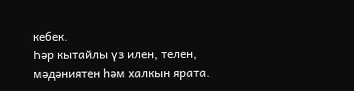кебек.
Һәр кытайлы үз илен, телен, мәдәниятен һәм халкын ярата.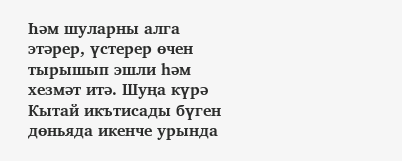Һәм шуларны алга этәрер, үстерер өчен тырышып эшли һәм хезмәт итә. Шуңа күрә Кытай икътисады бүген дөньяда икенче урында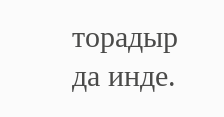торадыр да инде.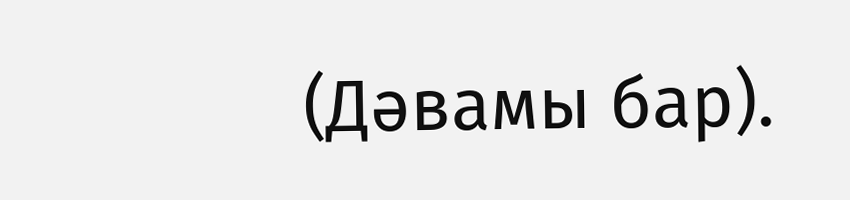(Дәвамы бар).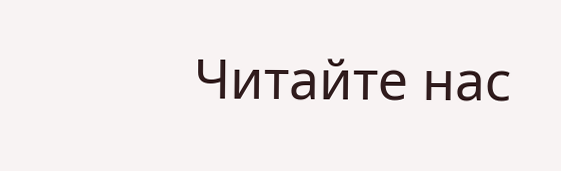Читайте нас